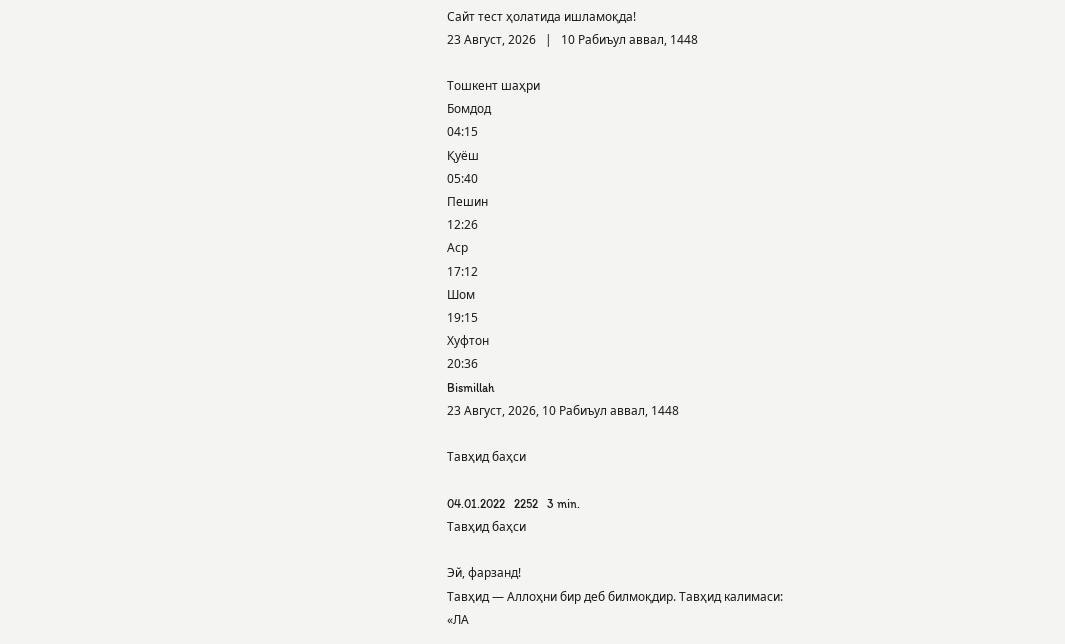Сайт тест ҳолатида ишламоқда!
23 Август, 2026   |   10 Рабиъул аввал, 1448

Тошкент шаҳри
Бомдод
04:15
Қуёш
05:40
Пешин
12:26
Аср
17:12
Шом
19:15
Хуфтон
20:36
Bismillah
23 Август, 2026, 10 Рабиъул аввал, 1448

Тавҳид баҳси

04.01.2022   2252   3 min.
Тавҳид баҳси

Эй, фарзанд!
Тавҳид — Аллоҳни бир деб билмоқдир. Тавҳид калимаси:
«ЛА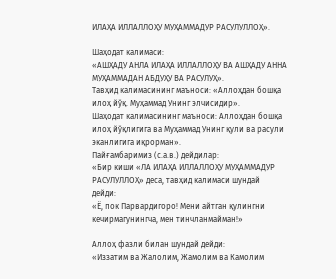ИЛАҲА ИЛЛАЛЛОҲУ МУҲАММАДУР РАСУЛУЛЛОҲ».

Шаҳодат калимаси:
«АШҲАДУ АНЛА ИЛАҲА ИЛЛАЛЛОҲУ ВА АШҲАДУ АННА МУҲАММАДАН АБДУҲУ ВА РАСУЛУҲ».
Тавҳид калимасининг маъноси: «Аллоҳдан бошқа илоҳ йўқ. Муҳаммад Унинг элчисидир».
Шаҳодат калимасининг маъноси: Аллоҳдан бошқа илоҳ йўқлигига ва Муҳаммад Унинг қули ва расули эканлигига иқрорман».
Пайғамбаримиз (с.а.в.) дейдилар:
«Бир киши «ЛА ИЛАҲА ИЛЛАЛЛОҲУ МУҲАММАДУР РАСУЛУЛЛОҲ» деса, тавҳид калимаси шундай
дейди:
«Ё, пок Парвардигоро! Мени айтган қулингни кечирмагунингча, мен тинчланмайман!»

Аллоҳ фазли билан шундай дейди:
«Иззатим ва Жалолим, Жамолим ва Камолим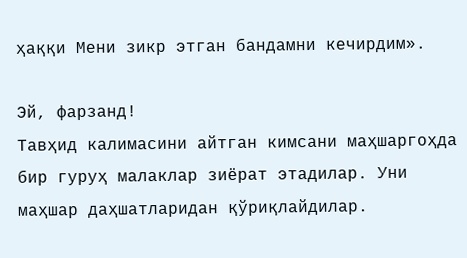ҳаққи Мени зикр этган бандамни кечирдим».

Эй, фарзанд!
Тавҳид калимасини айтган кимсани маҳшаргоҳда бир гуруҳ малаклар зиёрат этадилар. Уни маҳшар даҳшатларидан қўриқлайдилар.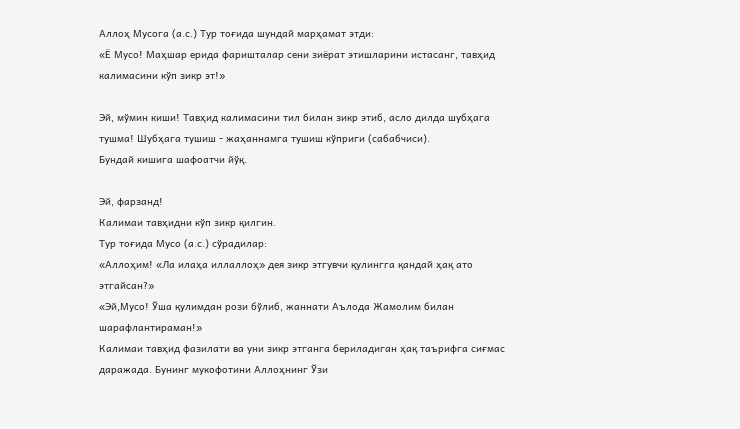Аллоҳ Мусога (а.с.) Тур тоғида шундай марҳамат этди:
«Ё Мусо! Маҳшар ерида фаришталар сени зиёрат этишларини истасанг, тавҳид калимасини кўп зикр эт!»

Эй, мўмин киши! Тавҳид калимасини тил билан зикр этиб, асло дилда шубҳага тушма! Шубҳага тушиш - жаҳаннамга тушиш кўприги (сабабчиси).
Бундай кишига шафоатчи йўқ.

Эй, фарзанд!
Калимаи тавҳидни кўп зикр қилгин.
Тур тоғида Мусо (а.с.) сўрадилар:
«Аллоҳим! «Ла илаҳа иллаллоҳ» дея зикр этгувчи қулингга қандай ҳақ ато этгайсан?»
«Эй,Мусо! Ўша қулимдан рози бўлиб, жаннати Аълода Жамолим билан шарафлантираман!»
Калимаи тавҳид фазилати ва уни зикр этганга бериладиган ҳақ таърифга сиғмас даражада. Бунинг мукофотини Аллоҳнинг Ўзи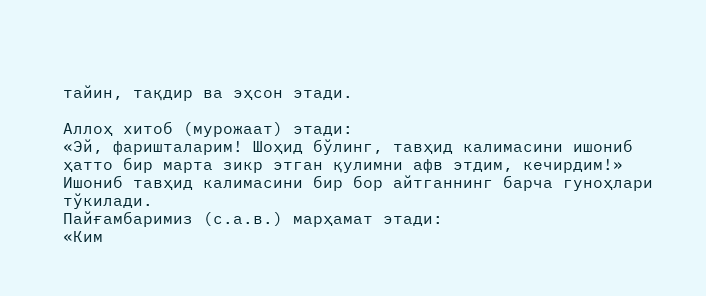тайин, тақдир ва эҳсон этади.

Аллоҳ хитоб (мурожаат) этади:
«Эй, фаришталарим! Шоҳид бўлинг, тавҳид калимасини ишониб ҳатто бир марта зикр этган қулимни афв этдим, кечирдим!»
Ишониб тавҳид калимасини бир бор айтганнинг барча гуноҳлари тўкилади.
Пайғамбаримиз (с.а.в.) марҳамат этади:
«Ким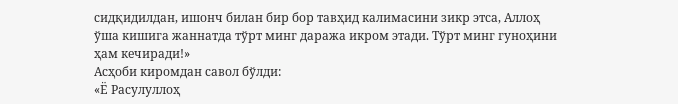сидқидилдан, ишонч билан бир бор тавҳид калимасини зикр этса, Аллоҳ ўша кишига жаннатда тўрт минг даража икром этади. Тўрт минг гуноҳини ҳам кечиради!»
Асҳоби киромдан савол бўлди:
«Ё Расулуллоҳ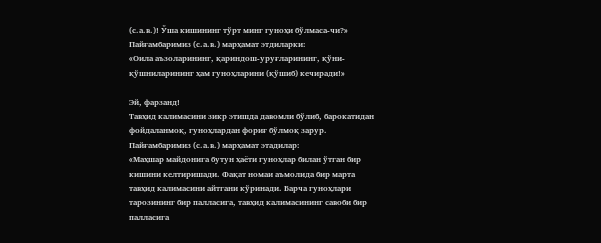(с.а.в.)! Ўша кишининг тўрт минг гуноҳи бўлмаса-чи?»
Пайғамбаримиз (с.а.в.) марҳамат этдиларки:
«Оила аъзоларининг, қариндош-уруғларининг, қўни-қўшниларининг ҳам гуноҳларини (қўшиб) кечиради!»

Эй, фарзанд!
Тавҳид калимасини зикр этишда давомли бўлиб, барокатидан фойдаланмоқ, гуноҳлардан фориғ бўлмоқ зарур.
Пайғамбаримиз (с.а.в.) марҳамат этадилар:
«Маҳшар майдонига бутун ҳаёти гуноҳлар билан ўтган бир кишини келтиришади. Фақат номаи аъмолида бир марта тавҳид калимасини айтгани кўринади. Барча гуноҳлари тарозининг бир палласига, тавҳид калимасининг савоби бир палласига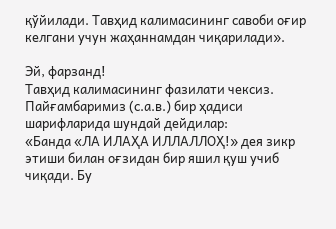қўйилади. Тавҳид калимасининг савоби оғир келгани учун жаҳаннамдан чиқарилади».

Эй, фарзанд!
Тавҳид калимасининг фазилати чексиз. Пайғамбаримиз (с.а.в.) бир ҳадиси шарифларида шундай дейдилар:
«Банда «ЛА ИЛАҲА ИЛЛАЛЛОҲ!» дея зикр этиши билан оғзидан бир яшил қуш учиб чиқади. Бу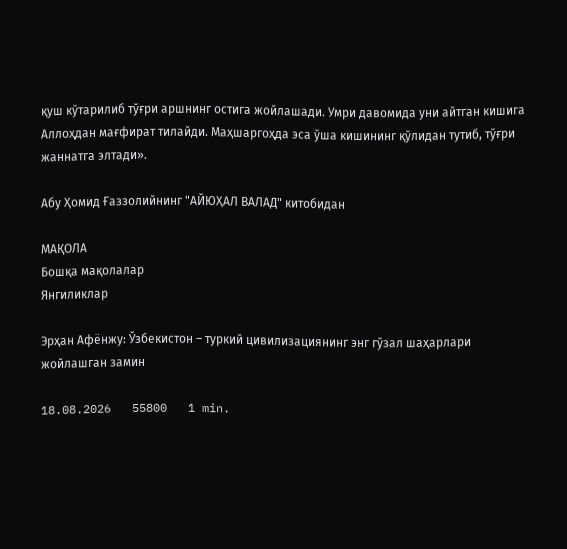қуш кўтарилиб тўғри аршнинг остига жойлашади. Умри давомида уни айтган кишига Аллоҳдан мағфират тилайди. Маҳшаргоҳда эса ўша кишининг қўлидан тутиб, тўғри жаннатга элтади».

Абу Ҳомид Ғаззолийнинг "АЙЮҲАЛ ВАЛАД" китобидан

МАҚОЛА
Бошқа мақолалар
Янгиликлар

Эрҳан Афёнжу: Ўзбекистон – туркий цивилизациянинг энг гўзал шаҳарлари жойлашган замин

18.08.2026   55800   1 min.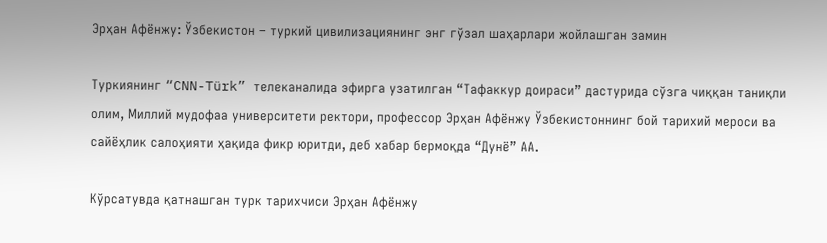Эрҳан Афёнжу: Ўзбекистон – туркий цивилизациянинг энг гўзал шаҳарлари жойлашган замин

Туркиянинг “CNN-Türk” телеканалида эфирга узатилган “Тафаккур доираси” дастурида сўзга чиққан таниқли олим, Миллий мудофаа университети ректори, профессор Эрҳан Афёнжу Ўзбекистоннинг бой тарихий мероси ва сайёҳлик салоҳияти ҳақида фикр юритди, деб хабар бермоқда “Дунё” АА.

Кўрсатувда қатнашган турк тарихчиси Эрҳан Афёнжу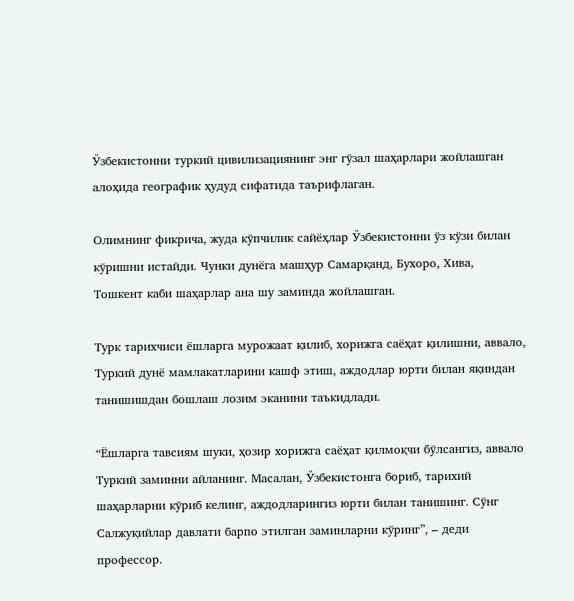Ўзбекистонни туркий цивилизациянинг энг гўзал шаҳарлари жойлашган алоҳида географик ҳудуд сифатида таърифлаган.

Олимнинг фикрича, жуда кўпчилик сайёҳлар Ўзбекистонни ўз кўзи билан кўришни истайди. Чунки дунёга машҳур Самарқанд, Бухоро, Хива, Тошкент каби шаҳарлар ана шу заминда жойлашган.

Турк тарихчиси ёшларга мурожаат қилиб, хорижга саёҳат қилишни, аввало, Туркий дунё мамлакатларини кашф этиш, аждодлар юрти билан яқиндан танишишдан бошлаш лозим эканини таъкидлади.

“Ёшларга тавсиям шуки, ҳозир хорижга саёҳат қилмоқчи бўлсангиз, аввало Туркий заминни айланинг. Масалан, Ўзбекистонга бориб, тарихий шаҳарларни кўриб келинг, аждодларингиз юрти билан танишинг. Сўнг Салжуқийлар давлати барпо этилган заминларни кўринг”, – деди профессор.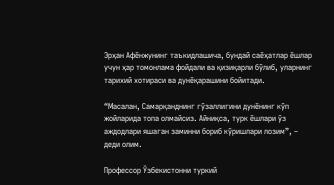Эрҳан Афёнжунинг таъкидлашича, бундай саёҳатлар ёшлар учун ҳар томонлама фойдали ва қизиқарли бўлиб, уларнинг тарихий хотираси ва дунёқарашини бойитади.

“Масалан, Самарқанднинг гўзаллигини дунёнинг кўп жойларида топа олмайсиз. Айниқса, турк ёшлари ўз аждодлари яшаган заминни бориб кўришлари лозим”, – деди олим.

Профессор Ўзбекистонни туркий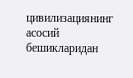цивилизациянинг асосий бешикларидан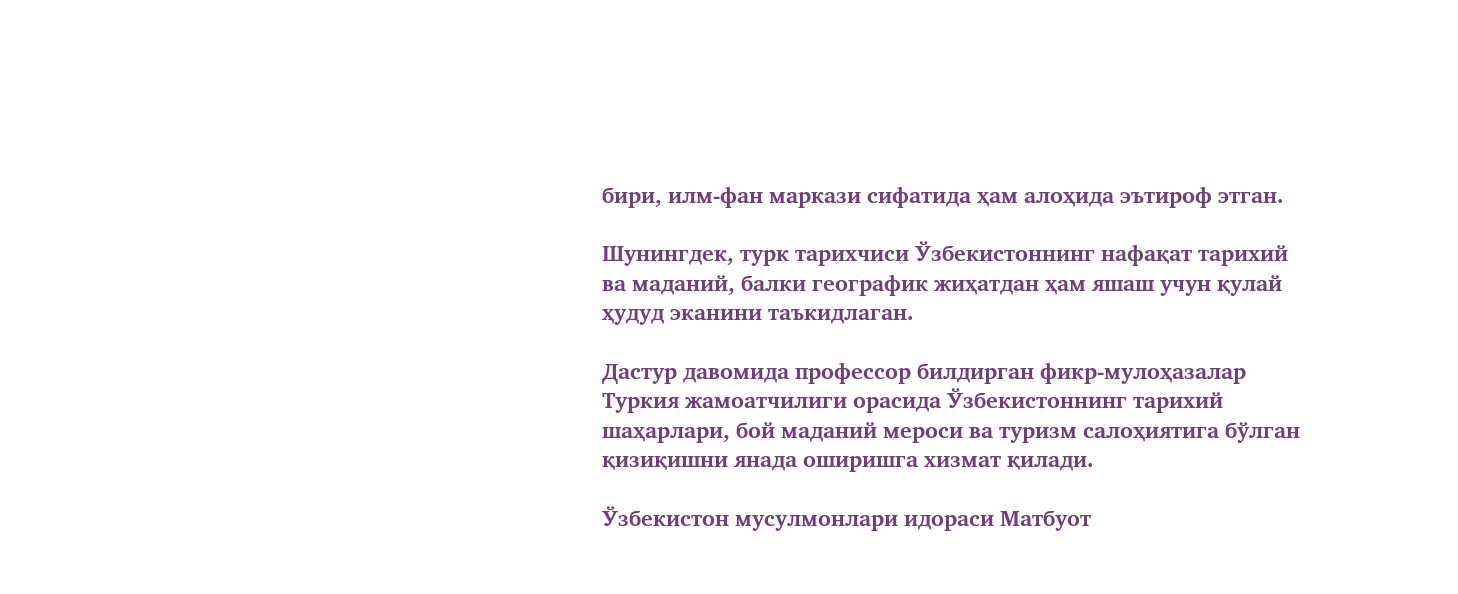бири, илм-фан маркази сифатида ҳам алоҳида эътироф этган.

Шунингдек, турк тарихчиси Ўзбекистоннинг нафақат тарихий ва маданий, балки географик жиҳатдан ҳам яшаш учун қулай ҳудуд эканини таъкидлаган.

Дастур давомида профессор билдирган фикр-мулоҳазалар Туркия жамоатчилиги орасида Ўзбекистоннинг тарихий шаҳарлари, бой маданий мероси ва туризм салоҳиятига бўлган қизиқишни янада оширишга хизмат қилади.

Ўзбекистон мусулмонлари идораси Матбуот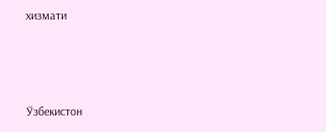хизмати



Ўзбекистон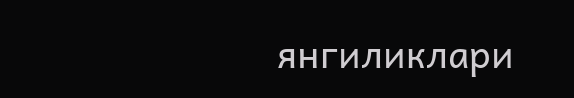янгиликлари